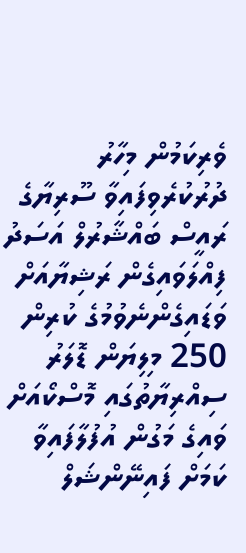ވެރިކަމުން މިހާރު ދުރުކުރެވިފައިވާ ސޫރިޔާގެ ރައީސް ބައްޝާރުލް އަސަދު ފިއްލަވައިގެން ރަޝިޔާއަށް ވަޑައިގެންނެވުމުގެ ކުރިން 250 މިލިޔަން ޑޮލަރު ސިއްރިޔާތުގައި މޮސްކޯއަށް ވައިގެ މަގުން އުފުލާފައިވާ ކަމަށް ފައިނޭންޝަލް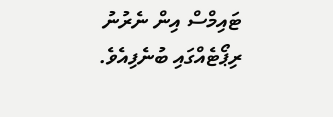ޓައިމްސް އިން ނެރުނު ރިޕޯޓެއްގައި ބުނެފިއެވެ.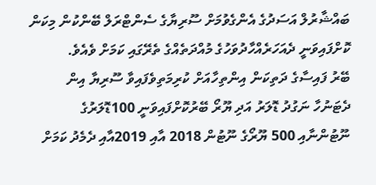ބައްޝާރުލް އަސަދުގެ އެންގެވުމަށް ސޫރިޔާގެ ސެންޓްރަލް ބޭންކުން މިކަން ކޮށްފައިވަނީ ދެއަހަރެއްހާދުވަހުގެ މުއްދަތެއްގެ ތެރޭގައި ކަމަށް ވެއެވެ.
ބޭރު ފައިސާގެ ދަތިކަން އިންތިހާއަށް ކުރިމަތިވެފައިވާ ސޫރިޔާ އިން ދެޓަނުހާ ނަގުދު ޑޮލަރު އަދި ޔޫރޯ ބޭރުކޮށްފައިވަނީ 100ޑޮލަރުގެ ނޫޓުންނާއި 500 ޔޫރޯގެ ނޫޓުން 2018 އާއި 2019އާއި ދެމެދު ކަމަށް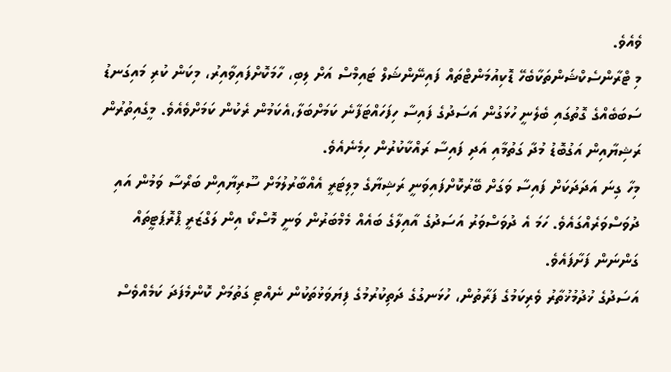ވެއެވެ.
މި ޓްރާންސެކްޝަންތަކާބެހޭ ޑޮކިއުމަންޓްތައް ފައިނޭންޝަލް ޓައިމްސް އަށް ލިބި، ހާމަކޮށްފައިވާއިރު، މިކަން ކުރި މައިގަނޑު ސަބަބެއްގެ ގޮތުގައި ބެލެނީ ހުޅަގުން އަސަދުގެ ފައިސާ ހިފަހައްޓަފާނެ ކަމަށްބަލާ،އެކަމުން ރެކުން ކަމަށްވެއެވެ. މީގެއިތުރުން ރަޝިޔާއިން އަގުބޮޑު މުދާ ގަތުމާއި އަދި ފައިސާ ރައްކާކުރުން ހިމެނެއެވެ.
މިހާ ގިނަ އަދަދަކަށް ފައިސާ ވަގަށް ބޭރުކޮށްފައިވަނީ ރަޝިޔާގެ މިލިޓަރީ އެއްބާރުލުމަށް ސޫރިޔާއިން ބަރޯސާ ވަމުން އައި ދުވަސްވަރެއްގައެވެ. ހަމަ އެ ދުވަސްވަރު އަސަދުގެ އާއިލާގެ ބައެއް މެމްބަރުން ވަނީ މޮސްކޯ އިން ލަގްޒަރީ ޕްރޮޕަޓީތައް ގަންނަން ފަށާފައެވެ.
އަސަދުގެ ޚުދުމުޚުތާރު ވެރިކަމުގެ ފަރާތުން، ހުޅަނގުގެ ދަތިކުރުމުގެ ފިޔަވަޅުތަކުން ނެއްޓި ގަތުމަށް ކޮންމެފަދަ ކަމެއްވެސް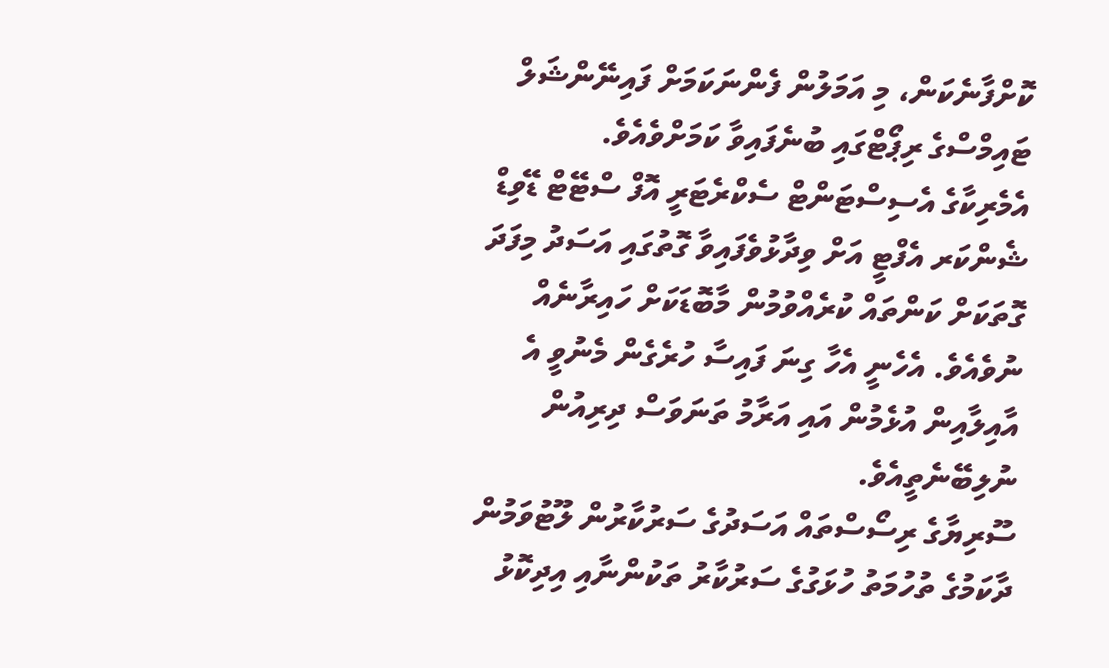ކޮށްފާނެކަން، މި އަމަލުން ފެންނަކަމަށް ފައިނޭންޝަލް ޓައިމްސްގެ ރިޕޯޓްގައި ބުނެފައިވާ ކަމަށްވެއެވެ.
އެމެރިކާގެ އެސިސްޓަންޓް ސެކްރެޓަރީ އޮފް ސްޓޭޓް ޑޭވިޑް ޝެންކަރ އެފްޓީ އަށް ވިދާޅުވެފައިވާ ގޮތުގައި އަސަދު މިފަދަ ގޮތަކަށް ކަންތައް ކުރެއްވުމުން މާބޮޑަކަށް ހައިރާނެއް ނުވެއެވެ. އެހެނީ އެހާ ގިނަ ފައިސާ ހުރެގެން މެނުވީ އެ އާއިލާއިން އުޅެމުން އައި އަރާމު ތަނަވަސް ދިރިއުން ނުލިބޭނެތީއެވެ.
ސޫރިޔާގެ ރިސޯސްތައް އަސަދުގެ ސަރުކާރުން ލޫޓުވަމުން ދާކަމުގެ ތުހުމަތު ހުޅަގުގެ ސަރުކާރު ތަކުންނާއި އިދިކޮޅު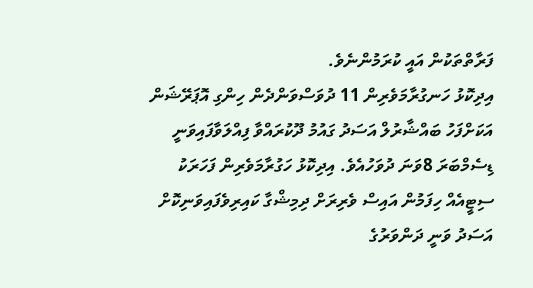ފަރާތްތަކުން އައީ ކުރަމުންނެވެ.
އިދިކޮޅު ހަނގުރާމަވެރިން 11 ދުވަސްވަންދެން ހިންގި އޮޕަރޭޝަން އަކަށްފަހު ބައްޝާރުލް އަސަދު ގައުމު ދޫކުރައްވާ ފިއްލަވާފައިވަނީ ޑިސެމްބަރަ 8ވަނަ ދުވަހުއެވެ. އިދިކޮޅު ހަގުރާމަވެރިން ފަހަރަކު ސިޓީއެއް ހިފަމުން އައިސް ވެރިރަށް ދިމިޝްގާ ކައިރިވެފައިވަނިކޮށް އަސަދު ވަނީ ދަންވަރުގެ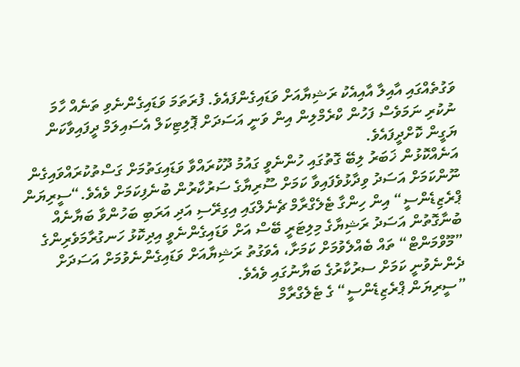ވަގުތެއްގައި އާއިލާ އާއިއެކު ރަޝިޔާއަށް ވަޑައިގެންފައެވެ. ފުރަތަމަ ވަޑައިގެންނެވި ތަނެއް ހާމަ ނުކުރި ނަމަވެސް ފަހުން ކްރެމްލިން އިން ވަނީ އަސަދަށް ޕޮލިޓިކަލް އެސައިލަމް ދީފައިވާކަން ޔަގީން ކޮށްދީފައެވެ.
އަނެއްކޮޅުން ޚަބަރު ލިބޭ ގޮތުގައި ހުންނެވީ ގައުމު ދޫކުރައްވާ ވަޑައިގަތުމަށް ގަސްތުކުރައްވައިގެން ނޫންކަމަށް އަސަދު ވިދާޅުވެފައިވާ ކަމަށް ސޫރިޔާގެ ސަރުކާރުން ބުނެފިކަމަށް ވެއެވެ.“ސީރިޔަން ޕްރެޒިޑެންސީ“ އިން ހިންގާ ޓެލެގްރާމް ޗެނެލްގައި އިގިރޭސި އަދި އަރަބި ބަހުންވާ ބަޔާނެއް ބުނާގޮތުން އަސަދު ރަޝިޔާގެ މިލިޓަރީ ބޭސް އަށް ވަޑައިގެންނެވީ އިދިކޮޅު ހަނގުރާމަވެރިންގެ ”މޫވްމަންޓް“ ތައް ބެއްލެވުމަށް ކަމަށާ، އެވަގުތު ރަޝިޔާއަށް ވަޑައިގެންނެވުމަށް އަސަދަށް ދެންނެވުނީ ކަމަށް ސރުކާރުގެ ބަޔާނުގައި ވެއެވެ.
”ސީރިޔަން ޕްރެޒިޑެންސީ“ ގެ ޓެލެގްރާމް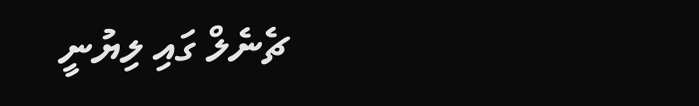ޗެނެލް ގައި ލިޔުނީ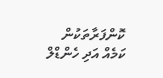ކޮންފަރާތަކުން ކަމެއް އަދި ހެންޑްލް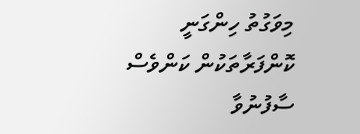މިވަގުތު ހިންގަނީ ކޮންފަރާތަކުން ކަންވެސް ސާފުނުވާ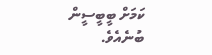ކަމަށް ބީބީސީން ބުނެއެވެ.